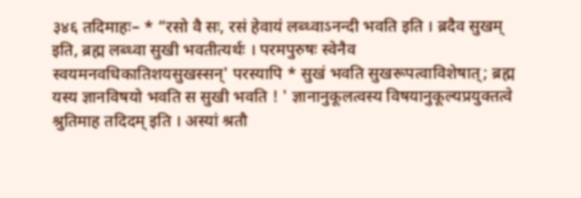३४६ तदिमाहः– * “रसो वै सः, रसं हेवायं लब्ध्वाऽनन्दी भवति इति । ब्रदैव सुखम् इति, ब्रह्म लब्ध्वा सुखी भवतीत्यर्थः । परमपुरुषः स्वेनैव स्वयमनवधिकातिशयसुखस्सन्' परस्यापि * सुखं भवति सुखरूपत्वाविशेषात्; ब्रह्म यस्य ज्ञानविषयो भवति स सुखी भवति ! ' ज्ञानानुकूलत्वस्य विषयानुकूल्यप्रयुक्तत्वे श्रुतिमाह तदिदम् इति । अस्यां श्रतौ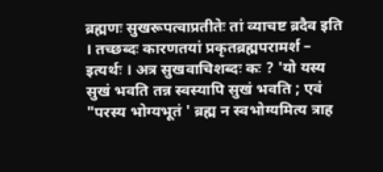ब्रह्मणः सुखरूपत्वाप्रतीतेः तां व्याचष्ट ब्रदैव इति । तच्छब्दः कारणतयां प्रकृतब्रह्मपरामर्श – इत्यर्थः । अत्र सुखवाचिशब्दः कः ? 'यो यस्य सुखं भवति तन्न स्वस्यापि सुखं भवति ; एवं "परस्य भोग्यभूतं ' ब्रह्म न स्वभोग्यमित्य त्राह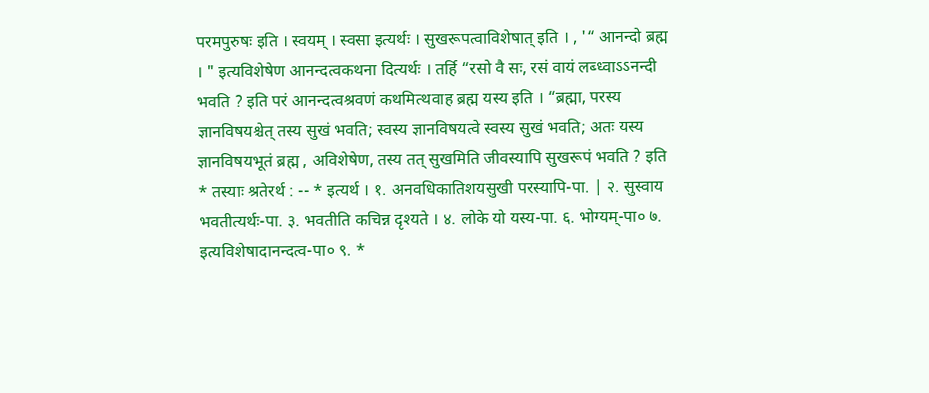परमपुरुषः इति । स्वयम् । स्वसा इत्यर्थः । सुखरूपत्वाविशेषात् इति । , '“ आनन्दो ब्रह्म । " इत्यविशेषेण आनन्दत्वकथना दित्यर्थः । तर्हि “रसो वै सः, रसं वायं लब्ध्वाऽऽनन्दी भवति ? इति परं आनन्दत्वश्रवणं कथमित्थवाह ब्रह्म यस्य इति । “ब्रह्मा, परस्य ज्ञानविषयश्चेत् तस्य सुखं भवति; स्वस्य ज्ञानविषयत्वे स्वस्य सुखं भवति; अतः यस्य ज्ञानविषयभूतं ब्रह्म , अविशेषेण, तस्य तत् सुखमिति जीवस्यापि सुखरूपं भवति ? इति * तस्याः श्रतेरर्थ : -- * इत्यर्थ । १. अनवधिकातिशयसुखी परस्यापि-पा. | २. सुस्वाय भवतीत्यर्थः-पा. ३. भवतीति कचिन्न दृश्यते । ४. लोके यो यस्य-पा. ६. भोग्यम्-पा० ७. इत्यविशेषादानन्दत्व-पा० ९. *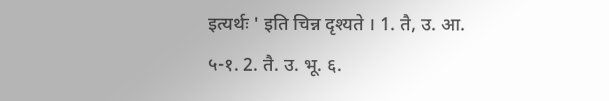इत्यर्थः ' इति चिन्न दृश्यते । 1. तै, उ. आ. ५-१. 2. तै. उ. भू. ६.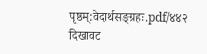पृष्ठम्:वेदार्थसङ्ग्रहः.pdf/४४२
दिखावट